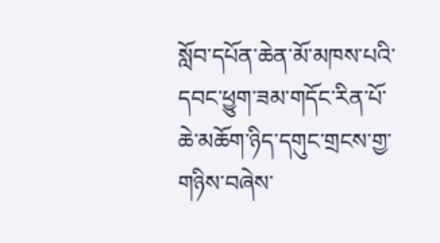སློབ་དཔོན་ཆེན་མོ་མཁས་པའི་དབང་ཕྱུག་ཟམ་གདོང་རིན་པོ་ཆེ་མཆོག་ཉིད་དགུང་གྲངས་གྱ་གཉིས་བཞེས་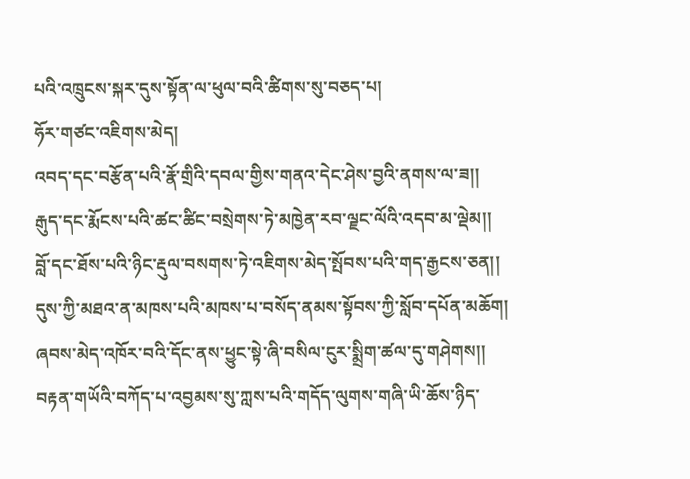པའི་འཁྲུངས་སྐར་དུས་སྟོན་ལ་ཕུལ་བའི་ཚིགས་སུ་བཅད་པ།
ཧོར་གཙང་འཇིགས་མེད།
འབད་དང་བརྩོན་པའི་རྣོ་གྲིའི་དབལ་གྱིས་གནའ་དེང་ཤེས་བྱའི་ནགས་ལ་ཟ།།
རྒུད་དང་རྨོངས་པའི་ཚང་ཚིང་བསྲེགས་ཏེ་མཁྱེན་རབ་ལྗང་ལོའི་འདབ་མ་ལྡེམ།།
བློ་དང་ཐོས་པའི་ཉིང་རྡུལ་བསགས་ཏེ་འཇིགས་མེད་སྤོབས་པའི་གད་རྒྱངས་ཅན།།
དུས་ཀྱི་མཐའ་ན་མཁས་པའི་མཁས་པ་བསོད་ནམས་སྟོབས་ཀྱི་སློབ་དཔོན་མཆོག།
ཞབས་མེད་འཁོར་བའི་དོང་ནས་ཕྱུང་སྟེ་ཞི་བསིལ་ངུར་སྨྲིག་ཚལ་དུ་གཤེགས།།
བརྟན་གཡོའི་བཀོད་པ་འབྱམས་སུ་ཀླས་པའི་གདོད་ལུགས་གཞི་ཡི་ཆོས་ཉིད་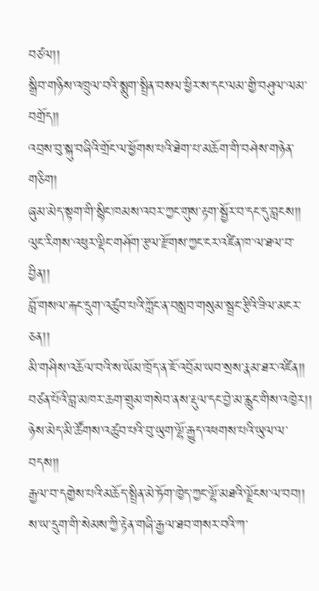བཙལ།།
སྒྲིབ་གཉིས་འཁྲུལ་བའི་སྨུག་སྤྲིན་བསལ་ཕྱིར་ས་དང་ལམ་གྱི་བཤུལ་ལམ་བགྲོད།།
འབྲས་བུ་སྐུ་བཞིའི་གྲོང་ལ་ཕྱོགས་པའི་ཐེག་པ་མཆོག་གི་བཤེས་གཉེན་གཅིག།
ཞུམ་མེད་སྟག་གི་སྙིང་ཁམས་འབར་ཀྱང་གུས་རྟག་སྦྱོར་བ་དང་དུ་བླངས།།
ལུང་རིགས་འཕུར་ལྡིང་གཤོག་རྩལ་རྫོགས་ཀྱང་ངར་འཛིན་ཁ་ལ་ཐལ་བ་བྱིན།།
བློ་གསལ་རྐང་དྲུག་འཚུབ་པའི་ཀློང་ན་བསླབ་གསུམ་སྦྲང་རྩིའི་ཟིལ་མངར་ཅན།།
མི་གཤིས་འཆོལ་བའི་ས་ཡོམ་ཁྲོད་ན་ཇོ་འབྲོམ་ཡབ་སྲས་རྣམ་ཐར་འཛིན།།
བཙན་པོའི་བླ་མཁར་ཆག་གྲུམ་གསེབ་ནས་རྡུལ་དང་བྱེ་མ་རླུང་གིས་འཁྱེར།།
ཉེས་མེད་མི་ཚོགས་འཚུབ་པའི་བུ་ཡུག་ལྷོ་རྒྱུད་འཕགས་པའི་ཡུལ་ལ་བདས།།
རྒྱལ་བ་དགྱེས་པའི་མཆོད་སྤྲིན་མེ་ཏོག་ཁྱེད་ཀྱང་ལྷོ་མཐའི་ལྗོངས་ལ་བབ།།
ས་ཡ་དྲུག་གི་སེམས་ཀྱི་རྟེན་གཞི་རྒྱལ་ཐབ་གསར་བའི་ཀ་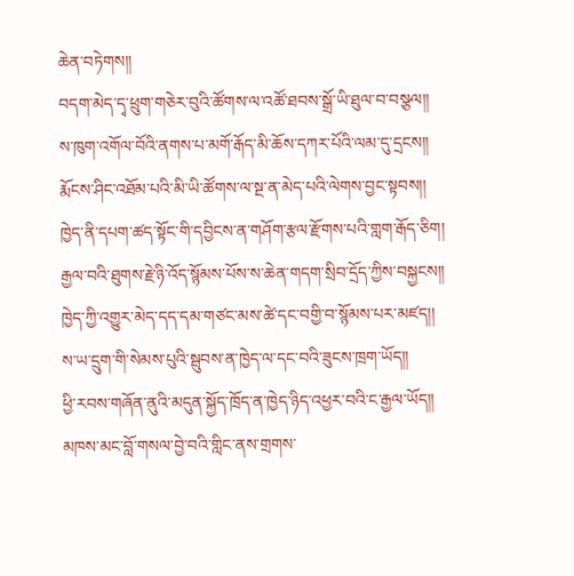ཆེན་བཏེགས།།
བདག་མེད་དྭ་ཕྲུག་གཅེར་བུའི་ཚོགས་ལ་འཚོ་ཐབས་སྒྲོ་ཡི་ཐུལ་བ་བསྩལ།།
ས་ཁུག་འགོལ་བོའི་ནགས་པ་མགོ་རྒོད་མི་ཆོས་དཀར་པོའི་ལམ་དུ་དྲངས།།
རྨོངས་ཤིང་འཐོམ་པའི་མི་ཡི་ཚོགས་ལ་སྔ་ན་མེད་པའི་ལེགས་བྱང་སྟབས།།
ཁྱེད་ནི་དཔག་ཚད་སྟོང་གི་དབྱིངས་ན་གཤོག་རྩལ་རྫོགས་པའི་གླག་རྒོད་ཅིག།
རྒྱལ་བའི་ཐུགས་རྗེ་ཉི་འོད་སྙོམས་པོས་ས་ཆེན་གདག་སྲིབ་དྲོད་ཀྱིས་བསྐྱངས།།
ཁྱེད་ཀྱི་འགྱུར་མེད་དད་དམ་གཙང་མས་ཚེ་དང་བགྱི་བ་སྙོམས་པར་མཛད།།
ས་ཡ་དྲུག་གི་སེམས་པུའི་སྦུབས་ན་ཁྱེད་ལ་དང་བའི་ཟུངས་ཁྲག་ཡོད།།
ཕྱི་རབས་གཞོན་ནུའི་མདུན་སྐྱོད་ཁྲོད་ན་ཁྱེད་ཉིད་འཕྱར་བའི་ང་རྒྱལ་ཡོད།།
མཁས་མང་བློ་གསལ་བྱེ་བའི་གླིང་ནས་གྲགས་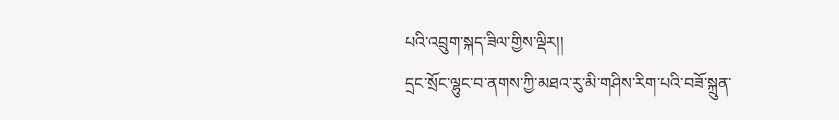པའི་འབྲུག་སྐད་ཟིལ་གྱིས་ལྡིར།།
དྲང་སྲོང་ལྷུང་བ་ནགས་ཀྱི་མཐའ་རུ་མི་གཤིས་རིག་པའི་བཟོ་སྐྲུན་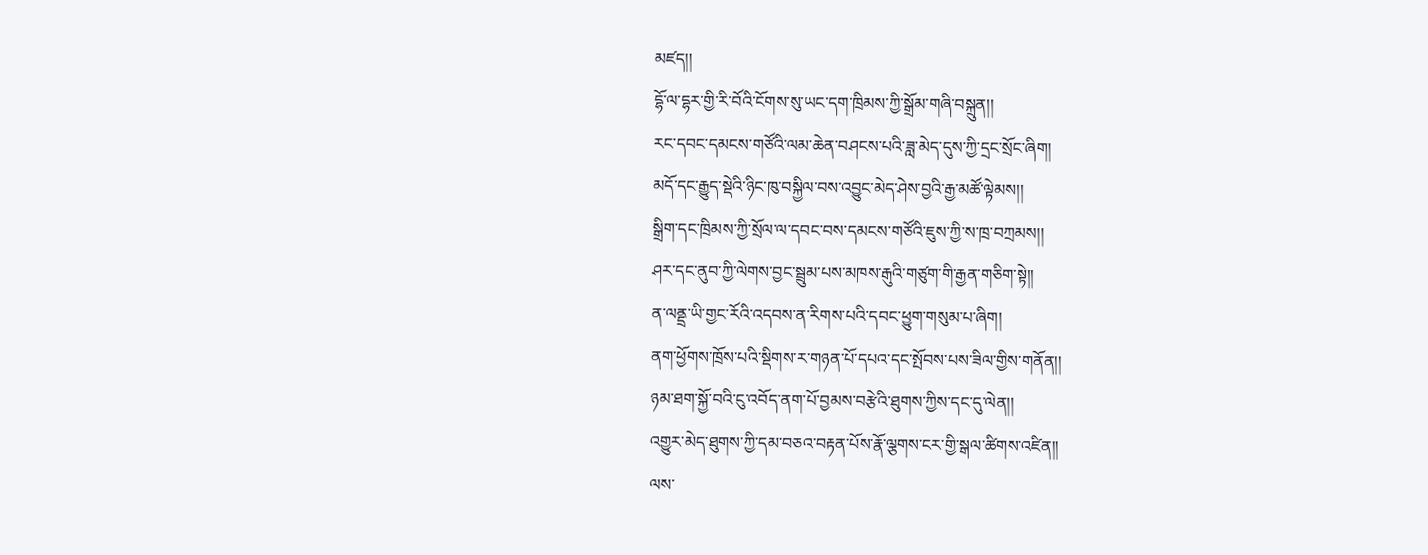མཛད།།
དྷོ་ལ་དྷར་གྱི་རི་བོའི་ངོགས་སུ་ཡང་དག་ཁྲིམས་ཀྱི་སྒྲོམ་གཞི་བསྐྲུན།།
རང་དབང་དམངས་གཙོའི་ལམ་ཆེན་བཤངས་པའི་ཟླ་མེད་དུས་ཀྱི་དྲང་སྲོང་ཞིག།
མདོ་དང་རྒྱུད་སྡེའི་ཉིང་ཁུ་བསྐྱིལ་བས་འབྱུང་མེད་ཤེས་བྱའི་རྒྱ་མཚོ་ལྟེམས།།
སྒྲིག་དང་ཁྲིམས་ཀྱི་སྲོལ་ལ་དབང་བས་དམངས་གཙོའི་ཇུས་ཀྱི་ས་ཁྲ་བཀྲམས།།
ཤར་དང་ནུབ་ཀྱི་ལེགས་བྱང་སྦྲུམ་པས་མཁས་རྒུའི་གཙུག་གི་རྒྱན་གཅིག་སྟེ།།
ན་ལནྡྲ་ཡི་གྱང་རོའི་འདབས་ན་རིགས་པའི་དབང་ཕྱུག་གསུམ་པ་ཞིག།
ནག་ཕྱོགས་ཁྲོས་པའི་སྡིགས་ར་གཉན་པོ་དཔའ་དང་སྤོབས་པས་ཟིལ་གྱིས་གནོན།།
ཉམ་ཐག་སྐྱོ་བའི་ངུ་འབོད་ནག་པོ་བྱམས་བརྩེའི་ཐུགས་ཀྱིས་དང་དུ་ལེན།།
འགྱུར་མེད་ཐུགས་ཀྱི་དམ་བཅའ་བརྟན་པོས་རྣོ་ལྕགས་ངར་གྱི་སྒལ་ཚིགས་འཛིན།།
ལས་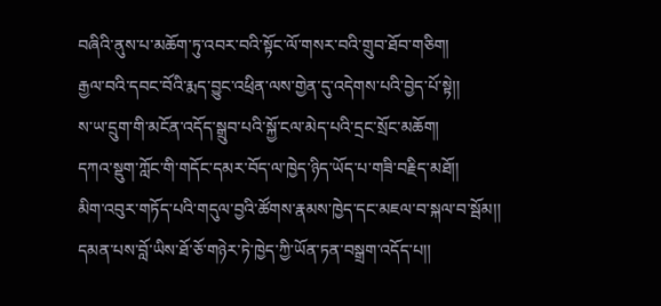བཞིའི་ནུས་པ་མཆོག་ཏུ་འབར་བའི་སྟོང་ལོ་གསར་བའི་གྲུབ་ཐོབ་གཅིག།
རྒྱལ་བའི་དབང་བོའི་རྨད་བྱུང་འཕྲིན་ལས་གྱེན་དུ་འདེགས་པའི་བྱེད་པོ་སྟེ།།
ས་ཡ་དྲུག་གི་མངོན་འདོད་སྒྲུབ་པའི་སྐྱོ་ངལ་མེད་པའི་དྲང་སྲོང་མཆོག།
དཀའ་སྡུག་ཀློང་གི་གདོང་དམར་བོད་ལ་ཁྱེད་ཉིད་ཡོད་པ་གཟི་བརྗིད་མཐོ།།
མིག་འབུར་གཏོད་པའི་གདུལ་བྱའི་ཚོགས་རྣམས་ཁྱེད་དང་མཇལ་བ་སྐལ་བ་སྦོམ།།
དམན་པས་བློ་ཡིས་ཐོ་ཅོ་གཉེར་ཏེ་ཁྱེད་ཀྱི་ཡོན་ཏན་བསྒྲག་འདོད་པ།།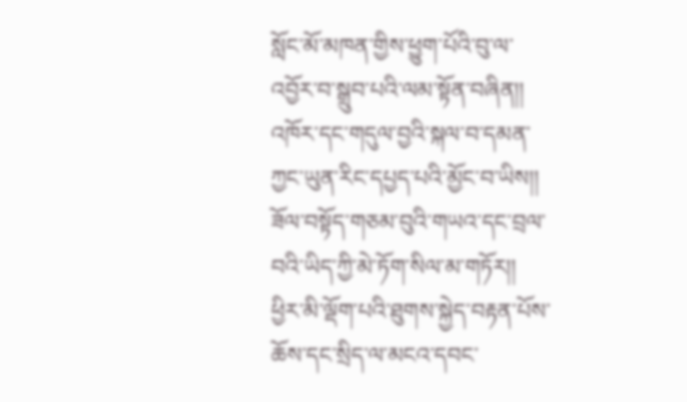སློང་མོ་མཁན་གྱིས་ཕྱུག་པོའི་བུ་ལ་འབྱོར་བ་སྒྲུབ་པའི་ལམ་སྟོན་བཞིན།།
འཁོར་དང་གདུལ་བྱའི་སྐལ་བ་དམན་ཀྱང་ཡུན་རིང་དཔྱད་པའི་མྱོང་བ་ཡིས།།
ཟོལ་བསྟོད་གཅམ་བུའི་གཡའ་དང་བྲལ་བའི་ཡིད་ཀྱི་མེ་ཏོག་སིལ་མ་གཏོར།།
ཕྱིར་མི་ལྡོག་པའི་ཐུགས་སྐྱེད་བརྟན་པོས་ཆོས་དང་སྲིད་ལ་མངའ་དབང་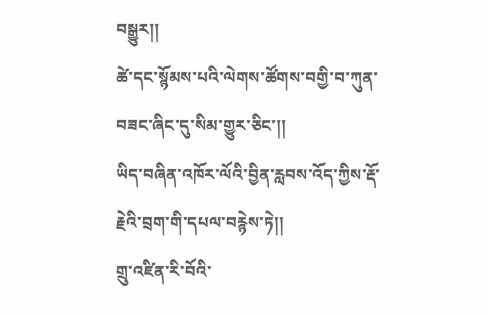བསྒྱུར།།
ཚེ་དང་སྙོམས་པའི་ལེགས་ཚོགས་བགྱི་བ་ཀུན་བཟང་ཞིང་དུ་སིམ་གྱུར་ཅིང་།།
ཡིད་བཞིན་འཁོར་ལོའི་བྱིན་རླབས་འོད་ཀྱིས་རྡོ་རྗེའི་བྲག་གི་དཔལ་བརྙེས་ཏེ།།
གྲུ་འཛིན་རི་བོའི་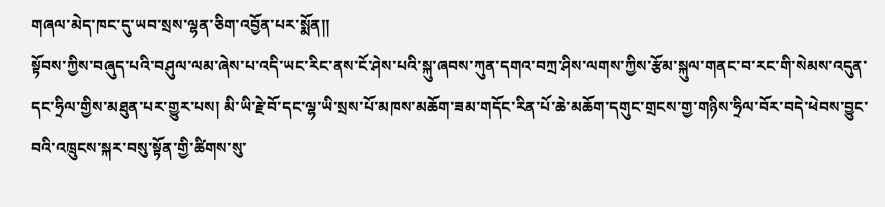གཞལ་མེད་ཁང་དུ་ཡབ་སྲས་ལྷན་ཅིག་འབྱོན་པར་སྨོན།།
སྟོབས་ཀྱིས་བཞུད་པའི་བཤུལ་ལམ་ཞེས་པ་འདི་ཡང་རིང་ནས་ངོ་ཤེས་པའི་སྐུ་ཞབས་ཀུན་དགའ་བཀྲ་ཤིས་ལགས་ཀྱིས་རྩོམ་སྐུལ་གནང་བ་རང་གི་སེམས་འདུན་དང་ཧྲིལ་གྱིས་མཐུན་པར་གྱུར་པས། མི་ཡི་རྗེ་བོ་དང་ལྷ་ཡི་སྲས་པོ་མཁས་མཆོག་ཟམ་གདོང་རིན་པོ་ཆེ་མཆོག་དགུང་གྲངས་གྱ་གཉིས་ཧྲིལ་བོར་བདེ་ཕེབས་བྱུང་བའི་འཁྲུངས་སྐར་བསུ་སྟོན་གྱི་ཚིགས་སུ་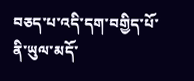བཅད་པ་འདི་དག་བགྱིད་པོ་ནི་ཡུལ་མདོ་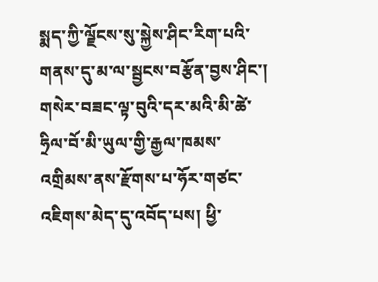སྨད་ཀྱི་ལྗོངས་སུ་སྐྱེས་ཤིང་རིག་པའི་གནས་དུ་མ་ལ་སྦྱངས་བརྩོན་བྱས་ཤིང་། གསེར་བཟང་ལྟ་བུའི་དར་མའི་མི་ཚེ་ཧྲིལ་བོ་མི་ཡུལ་གྱི་རྒྱལ་ཁམས་འགྲིམས་ནས་རྫོགས་པ་ཧོར་གཙང་འཇིགས་མེད་དུ་འབོད་པས། ཕྱི་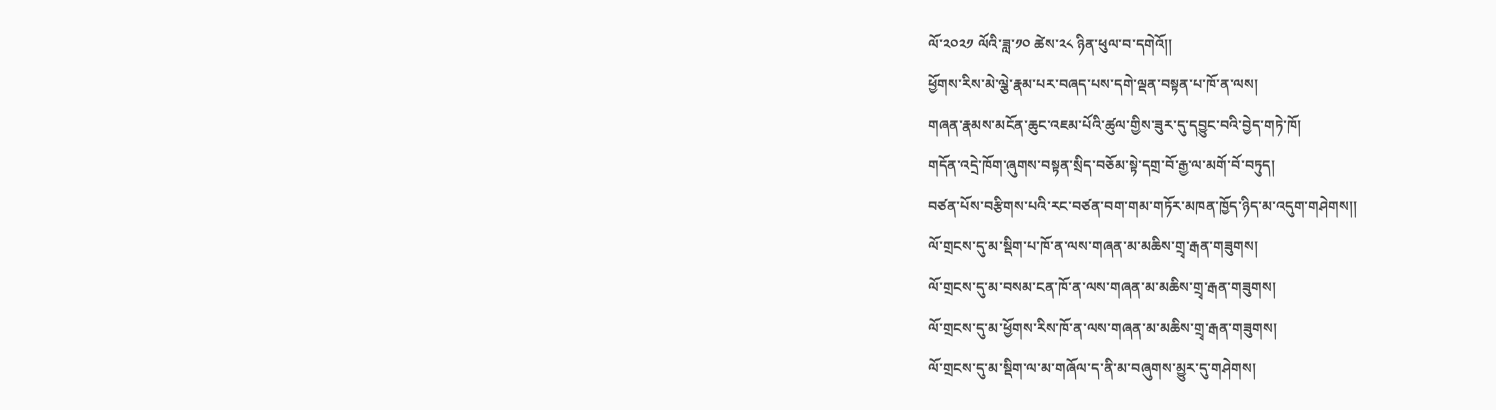ལོ་༢༠༢༡ ལོའི་ཟླ་༡༠ ཚེས་༢༨ ཉིན་ཕུལ་བ་དགེའོ།།
ཕྱོགས་རིས་མེ་ལྕེ་རྣམ་པར་བཞད་པས་དགེ་ལྡན་བསྟན་པ་ཁོ་ན་ལས།
གཞན་རྣམས་མངོན་ཆུང་འཇམ་པོའི་ཚུལ་གྱིས་ཟུར་དུ་དབྱུང་བའི་བྱེད་གཏེ་ཁོ།
གདོན་འདྲེ་ཁོག་ཞུགས་བསྟན་སྲིད་བཅོམ་སྟེ་དགྲ་བོ་རྒྱ་ལ་མགོ་བོ་བཏུད།
བཙན་པོས་བརྩིགས་པའི་རང་བཙན་བག་གམ་གཏོར་མཁན་ཁྱོད་ཉིད་མ་འདུག་གཤེགས།།
ལོ་གྲངས་དུ་མ་སྡིག་པ་ཁོ་ན་ལས་གཞན་མ་མཆིས་གྲྭ་རྒན་གཟུགས།
ལོ་གྲངས་དུ་མ་བསམ་ངན་ཁོ་ན་ལས་གཞན་མ་མཆིས་གྲྭ་རྒན་གཟུགས།
ལོ་གྲངས་དུ་མ་ཕྱོགས་རིས་ཁོ་ན་ལས་གཞན་མ་མཆིས་གྲྭ་རྒན་གཟུགས།
ལོ་གྲངས་དུ་མ་སྡིག་ལ་མ་གཞོལ་ད་ནི་མ་བཞུགས་མྱུར་དུ་གཤེགས།